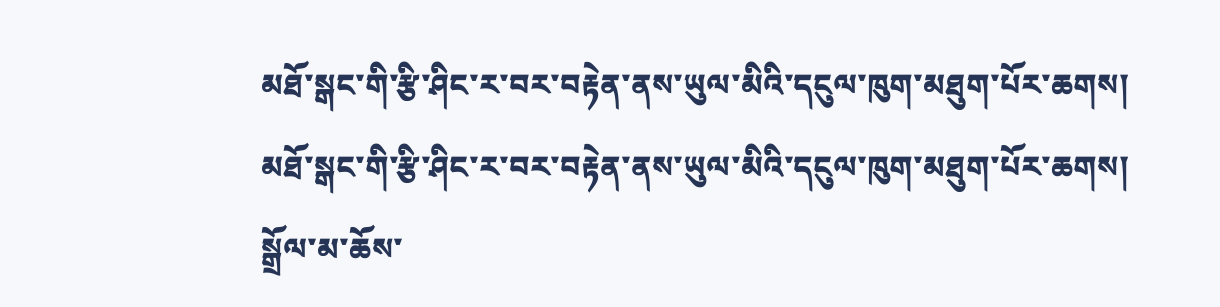མཐོ་སྒང་གི་རྩི་ཤིང་ར་བར་བརྟེན་ནས་ཡུལ་མིའི་དངུལ་ཁུག་མཐུག་པོར་ཆགས།
མཐོ་སྒང་གི་རྩི་ཤིང་ར་བར་བརྟེན་ནས་ཡུལ་མིའི་དངུལ་ཁུག་མཐུག་པོར་ཆགས།
སྒྲོལ་མ་ཆོས་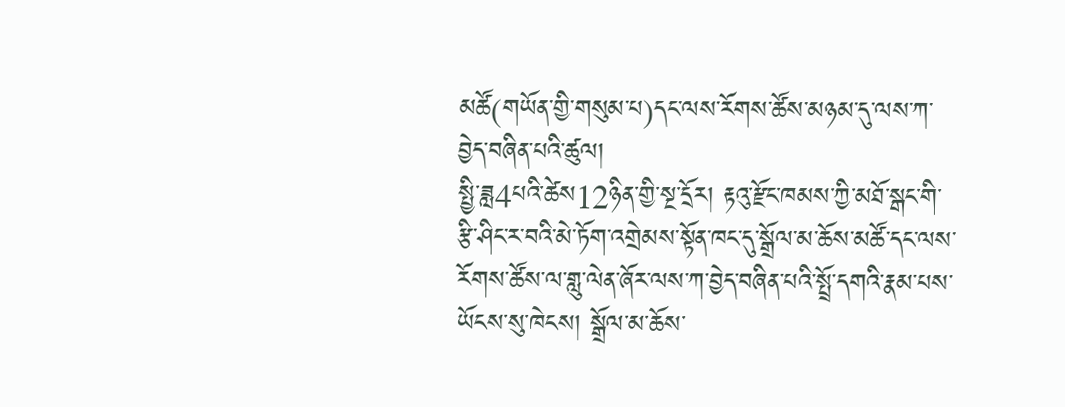མཚོ(གཡོན་གྱི་གསུམ་པ)དང་ལས་རོགས་ཚོས་མཉམ་དུ་ལས་ཀ་བྱེད་བཞིན་པའི་ཚུལ།
སྤྱི་ཟླ4པའི་ཚེས12ཉིན་གྱི་སྔ་དྲོར། རྟའུ་རྫོང་ཁམས་ཀྱི་མཐོ་སྒང་གི་རྩི་ཤིང་ར་བའི་མེ་ཏོག་འགྲེམས་སྟོན་ཁང་དུ་སྒྲོལ་མ་ཆོས་མཚོ་དང་ལས་རོགས་ཚོས་ལ་གླུ་ལེན་ཞོར་ལས་ཀ་བྱེད་བཞིན་པའི་སྤྲོ་དགའི་རྣམ་པས་ཡོངས་སུ་ཁེངས། སྒྲོལ་མ་ཆོས་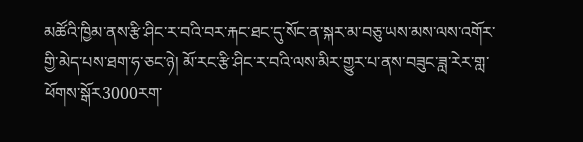མཚོའི་ཁྱིམ་ནས་རྩི་ཤིང་ར་བའི་བར་རྐང་ཐང་དུ་སོང་ན་སྐར་མ་བཅུ་ཡས་མས་ལས་འགོར་གྱི་མེད་པས་ཐག་ཧ་ཅང་ཉེ། མོ་རང་རྩི་ཤིང་ར་བའི་ལས་མིར་གྱུར་པ་ནས་བཟུང་ཟླ་རེར་གླ་ཕོགས་སྒོར3000རག་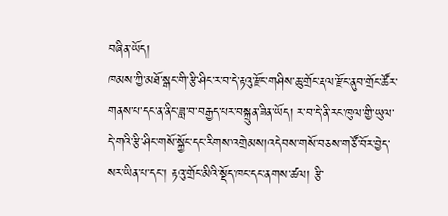བཞིན་ཡོད།
ཁམས་ཀྱི་མཐོ་སྒང་གི་རྩི་ཤིང་ར་བ་དེ་རྟའུ་རྫོང་གཤིས་ཆུ་གྲོང་རྡལ་རྫོང་ནུབ་གྲོང་ཚོར་གནས་པ་དང་ན་ནིང་ཟླ་བ་བརྒྱད་པར་བསྐྲུན་ཟིན་ཡོད། ར་བ་དེ་ནི་རང་ཁུལ་གྱི་ཡུལ་དེ་གའི་རྩི་ཤིང་གསོ་སྐྱོང་དང་རིགས་འགྲེམས།འདེབས་གསོ་བཅས་གཙོ་བོར་བྱེད་སར་ཡིན་པ་དང་། རྟའུ་གྲོང་མིའི་སྡོད་ཁང་དང་ནགས་ཚལ། རྩི་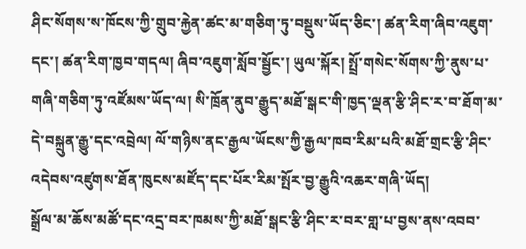ཤིང་སོགས་ས་ཁོངས་ཀྱི་གྲུབ་རྐྱེན་ཚང་མ་གཅིག་ཏུ་བསྡུས་ཡོད་ཅིང་། ཚན་རིག་ཞིབ་འཇུག་དང་། ཚན་རིག་ཁྱབ་གདལ། ཞིབ་འཇུག་སློབ་སྦྱོང་། ཡུལ་སྐོར། སྤྲོ་གསེང་སོགས་ཀྱི་ནུས་པ་གཞི་གཅིག་ཏུ་འཛོམས་ཡོད་ལ། སི་ཁྲོན་ནུབ་རྒྱུད་མཐོ་སྒང་གི་ཁྱད་ལྡན་རྩི་ཤིང་ར་བ་ཐོག་མ་དེ་བསྐྲུན་རྒྱུ་དང་འབྲེལ། ལོ་གཉིས་ནང་རྒྱལ་ཡོངས་ཀྱི་རྒྱལ་ཁབ་རིམ་པའི་མཐོ་གྲང་རྩི་ཤིང་འདེབས་འཛུགས་ཐོན་ཁུངས་མཛོད་དང་པོར་རིམ་སྤོར་བྱ་རྒྱུའི་འཆར་གཞི་ཡོད།
སྒྲོལ་མ་ཆོས་མཚོ་དང་འདྲ་བར་ཁམས་ཀྱི་མཐོ་སྒང་རྩི་ཤིང་ར་བར་གླ་པ་བྱས་ནས་འབབ་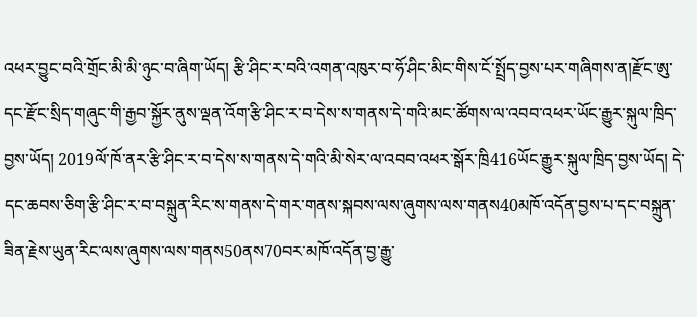འཕར་བྱུང་བའི་གྲོང་མི་མི་ཉུང་བ་ཞིག་ཡོད། རྩི་ཤིང་ར་བའི་འགན་འཁུར་བ་ཧོ་ཤིང་མིང་གིས་ངོ་སྤྲོད་བྱས་པར་གཞིགས་ན།རྫོང་ཨུ་དང་རྫོང་སྲིད་གཞུང་གི་རྒྱབ་སྐྱོར་ནུས་ལྡན་འོག་རྩི་ཤིང་ར་བ་དེས་ས་གནས་དེ་གའི་མང་ཚོགས་ལ་འབབ་འཕར་ཡོང་རྒྱུར་སྐུལ་ཁྲིད་བྱས་ཡོད། 2019ལོ་ཁོ་ནར་རྩི་ཤིང་ར་བ་དེས་ས་གནས་དེ་གའི་མི་སེར་ལ་འབབ་འཕར་སྒོར་ཁྲི416ཡོང་རྒྱུར་སྐུལ་ཁྲིད་བྱས་ཡོད། དེ་དང་ཆབས་ཅིག་རྩི་ཤིང་ར་བ་བསྐྲུན་རིང་ས་གནས་དེ་གར་གནས་སྐབས་ལས་ཞུགས་ལས་གནས40མཁོ་འདོན་བྱས་པ་དང་བསྐྲུན་ཟིན་རྗེས་ཡུན་རིང་ལས་ཞུགས་ལས་གནས50ནས70བར་མཁོ་འདོན་བྱ་རྒྱུ་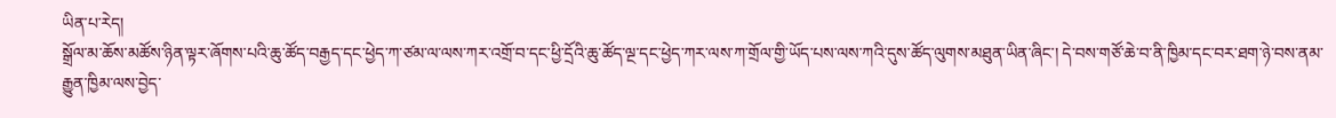ཡིན་པ་རེད།
སྒྲོལ་མ་ཆོས་མཚོས་ཉིན་ལྟར་ཞོགས་པའི་ཆུ་ཚོད་བརྒྱད་དང་ཕྱེད་ཀ་ཙམ་ལ་ལས་ཀར་འགྲོ་བ་དང་ཕྱི་དྲོའི་ཆུ་ཚོད་ལྔ་དང་ཕྱེད་ཀར་ལས་ཀ་གྲོལ་གྱི་ཡོད་པས་ལས་ཀའི་དུས་ཚོད་ལུགས་མཐུན་ཡིན་ཞིང་། དེ་བས་གཙོ་ཆེ་བ་ནི་ཁྱིམ་དང་བར་ཐག་ཉེ་བས་ནམ་རྒྱུན་ཁྱིམ་ལས་བྱེད་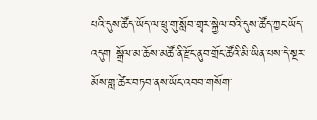པའི་དུས་ཚོད་ཡོད་ལ་ཕྲུ་གུ་སློབ་གྲྭར་སྐྱེལ་བའི་དུས་ཚོད་ཀྱང་ཡོད་འདུག སྒྲོལ་མ་ཆོས་མཚོ་ནི་རྫོང་ནུབ་གྲོང་ཚོའི་མི་ཡིན་པས་དེ་སྔར་མོས་གླ་ཚེར་བཏབ་ནས་ཡོང་འབབ་གསོག་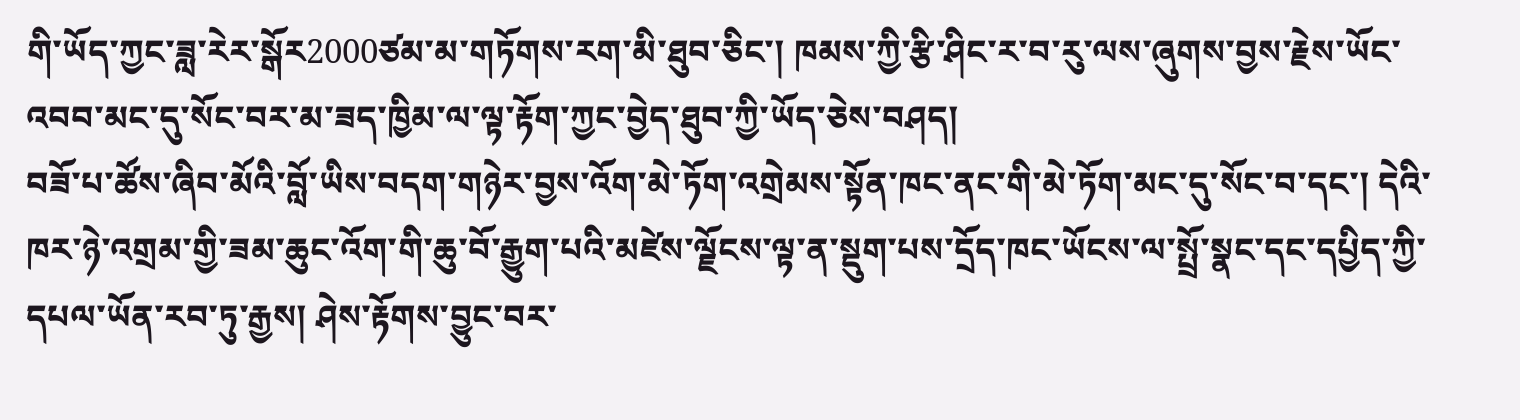གི་ཡོད་ཀྱང་ཟླ་རེར་སྒོར2000ཙམ་མ་གཏོགས་རག་མི་ཐུབ་ཅིང་། ཁམས་ཀྱི་རྩི་ཤིང་ར་བ་རུ་ལས་ཞུགས་བྱས་རྗེས་ཡོང་འབབ་མང་དུ་སོང་བར་མ་ཟད་ཁྱིམ་ལ་ལྟ་རྟོག་ཀྱང་བྱེད་ཐུབ་ཀྱི་ཡོད་ཅེས་བཤད།
བཟོ་པ་ཚོས་ཞིབ་མོའི་བློ་ཡིས་བདག་གཉེར་བྱས་འོག་མེ་ཏོག་འགྲེམས་སྟོན་ཁང་ནང་གི་མེ་ཏོག་མང་དུ་སོང་བ་དང་། དེའི་ཁར་ཉེ་འགྲམ་གྱི་ཟམ་ཆུང་འོག་གི་ཆུ་བོ་རྒྱུག་པའི་མཛེས་ལྗོངས་ལྟ་ན་སྡུག་པས་དྲོད་ཁང་ཡོངས་ལ་སྤྲོ་སྣང་དང་དཔྱིད་ཀྱི་དཔལ་ཡོན་རབ་ཏུ་རྒྱས། ཤེས་རྟོགས་བྱུང་བར་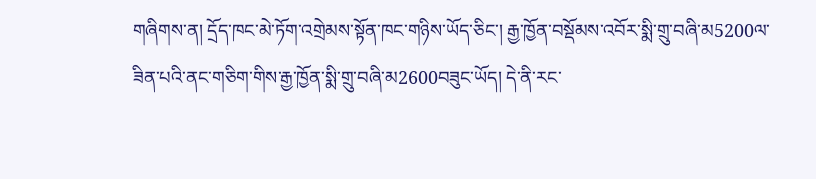གཞིགས་ན། དྲོད་ཁང་མེ་ཏོག་འགྲེམས་སྟོན་ཁང་གཉིས་ཡོད་ཅིང་། རྒྱ་ཁྱོན་བསྡོམས་འབོར་སྨི་གྲུ་བཞི་མ5200ལ་ཟིན་པའི་ནང་གཅིག་གིས་རྒྱ་ཁྱོན་སྨི་གྲུ་བཞི་མ2600བཟུང་ཡོད། དེ་ནི་རང་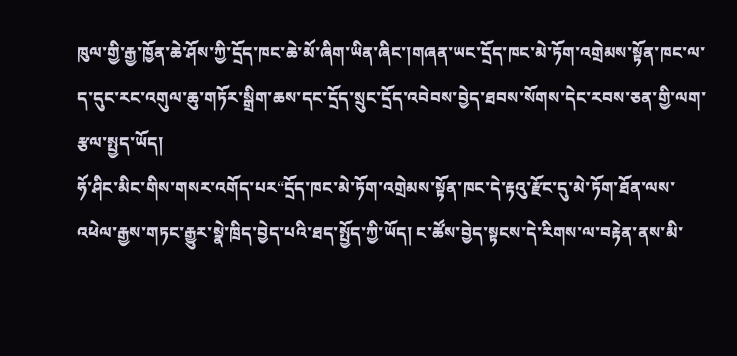ཁུལ་གྱི་རྒྱ་ཁྱོན་ཆེ་ཤོས་ཀྱི་དྲོད་ཁང་ཆེ་མོ་ཞིག་ཡིན་ཞིང་།གཞན་ཡང་དྲོད་ཁང་མེ་ཏོག་འགྲེམས་སྟོན་ཁང་ལ་ད་དུང་རང་འགུལ་ཆུ་གཏོར་སྒྲིག་ཆས་དང་དྲོད་སྲུང་དྲོད་འབེབས་བྱེད་ཐབས་སོགས་དེང་རབས་ཅན་གྱི་ལག་རྩལ་སྤྱད་ཡོད།
ཧོ་ཤིང་མིང་གིས་གསར་འགོད་པར“དྲོད་ཁང་མེ་ཏོག་འགྲེམས་སྟོན་ཁང་དེ་རྟའུ་རྫོང་དུ་མེ་ཏོག་ཐོན་ལས་འཕེལ་རྒྱས་གཏང་རྒྱུར་སྣེ་ཁྲིད་བྱེད་པའི་ཐད་སྤྱོད་ཀྱི་ཡོད། ང་ཚོས་བྱེད་སྟངས་དེ་རིགས་ལ་བརྟེན་ནས་མི་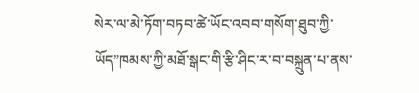སེར་ལ་མེ་ཏོག་བཏབ་ཚེ་ཡོང་འབབ་གསོག་ཐུབ་ཀྱི་ཡོད”ཁམས་ཀྱི་མཐོ་སྒང་གི་རྩི་ཤིང་ར་བ་བསྐྲུན་པ་ནས་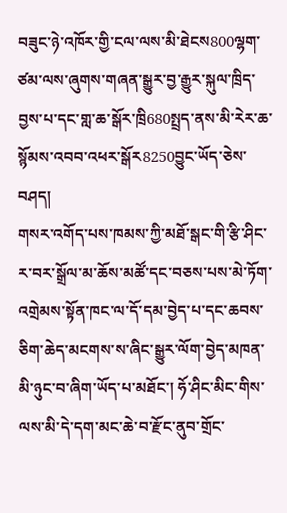བཟུང་ཉེ་འཁོར་གྱི་ངལ་ལས་མི་ཐེངས800ལྷག་ཙམ་ལས་ཞུགས་གཞན་སྒྱུར་བྱ་རྒྱུར་སྐུལ་ཁྲིད་བྱས་པ་དང་གླ་ཆ་སྒོར་ཁྲི680སྤྲད་ནས་མི་རེར་ཆ་སྙོམས་འབབ་འཕར་སྒོར8250བྱུང་ཡོད་ཅེས་བཤད།
གསར་འགོད་པས་ཁམས་ཀྱི་མཐོ་སྒང་གི་རྩི་ཤིང་ར་བར་སྒྲོལ་མ་ཆོས་མཚོ་དང་བཅས་པས་མེ་ཏོག་འགྲེམས་སྟོན་ཁང་ལ་དོ་དམ་བྱེད་པ་དང་ཆབས་ཅིག་ཆེད་མངགས་ས་ཞིང་སྒྱུར་ལོག་བྱེད་མཁན་མི་ཉུང་བ་ཞིག་ཡོད་པ་མཐོང་། ཧོ་ཤིང་མིང་གིས་ལས་མི་དེ་དག་མང་ཆེ་བ་རྫོང་ནུབ་གྲོང་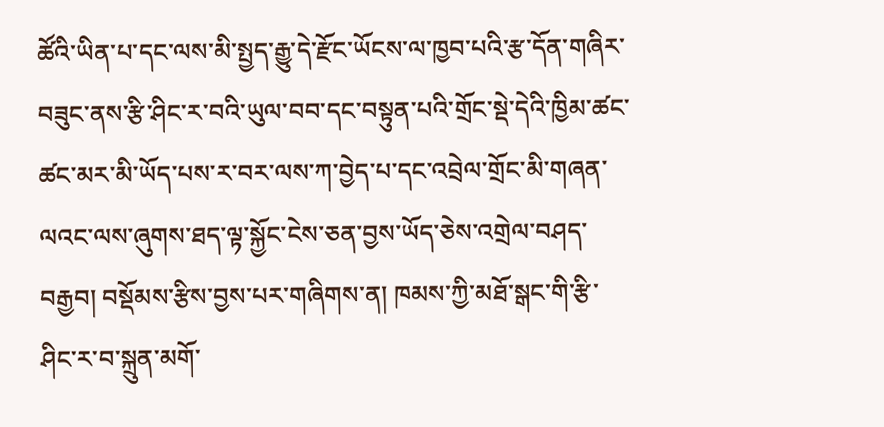ཚོའི་ཡིན་པ་དང་ལས་མི་སྤྱད་རྒྱུ་དེ་རྫོང་ཡོངས་ལ་ཁྱབ་པའི་རྩ་དོན་གཞིར་བཟུང་ནས་རྩི་ཤིང་ར་བའི་ཡུལ་བབ་དང་བསྟུན་པའི་གྲོང་སྡེ་དེའི་ཁྱིམ་ཚང་ཚང་མར་མི་ཡོད་པས་ར་བར་ལས་ཀ་བྱེད་པ་དང་འབྲེལ་གྲོང་མི་གཞན་ལའང་ལས་ཞུགས་ཐད་ལྟ་སྐྱོང་ངེས་ཅན་བྱས་ཡོད་ཅེས་འགྲེལ་བཤད་བརྒྱབ། བསྡོམས་རྩིས་བྱས་པར་གཞིགས་ན། ཁམས་ཀྱི་མཐོ་སྒང་གི་རྩི་ཤིང་ར་བ་སྐྲུན་མགོ་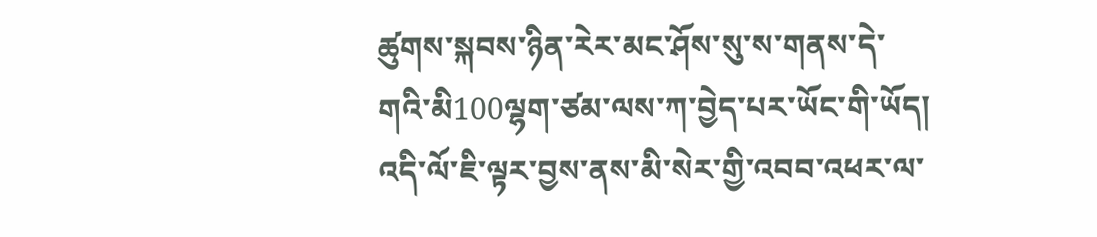ཚུགས་སྐབས་ཉིན་རེར་མང་ཤོས་སུ་ས་གནས་དེ་གའི་མི100ལྷག་ཙམ་ལས་ཀ་བྱེད་པར་ཡོང་གི་ཡོད།
འདི་ལོ་ཇི་ལྟར་བྱས་ནས་མི་སེར་གྱི་འབབ་འཕར་ལ་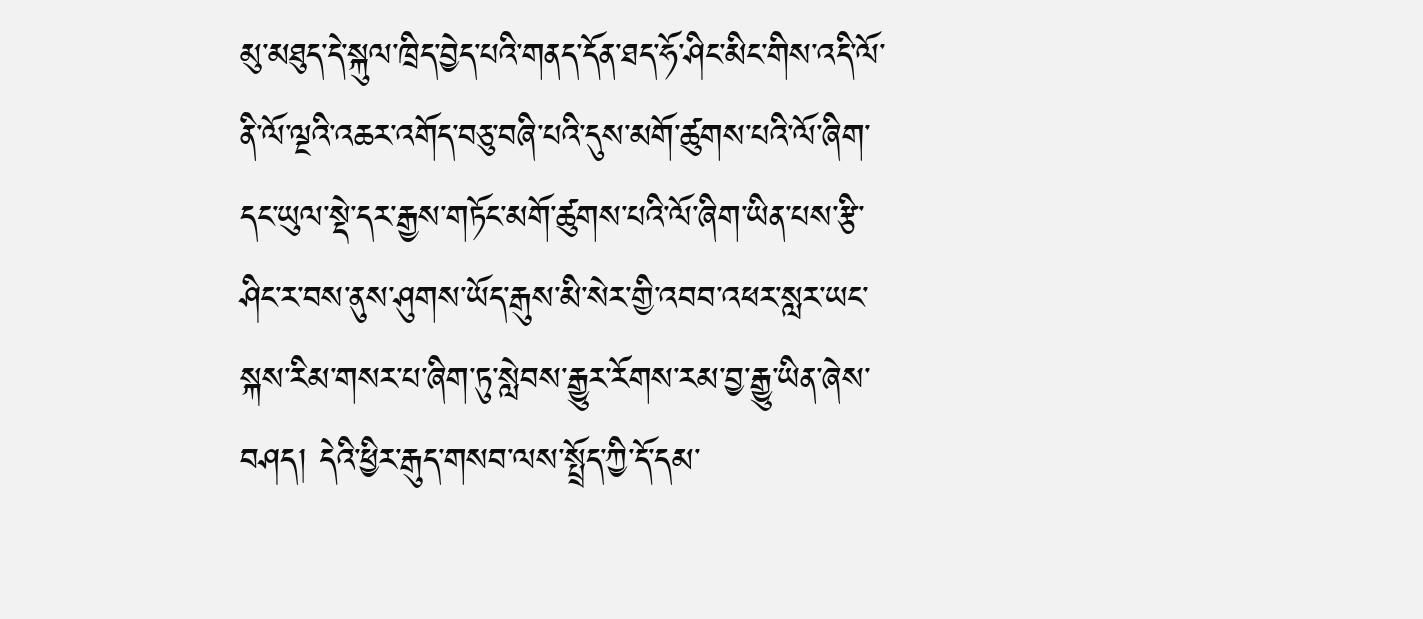མུ་མཐུད་དེ་སྐུལ་ཁྲིད་བྱེད་པའི་གནད་དོན་ཐད་ཧོ་ཤིང་མིང་གིས་འདི་ལོ་ནི་ལོ་ལྔའི་འཆར་འགོད་བཅུ་བཞི་པའི་དུས་མགོ་ཚུགས་པའི་ལོ་ཞིག་དང་ཡུལ་སྡེ་དར་རྒྱས་གཏོང་མགོ་ཚུགས་པའི་ལོ་ཞིག་ཡིན་པས་རྩི་ཤིང་ར་བས་ནུས་ཤུགས་ཡོད་རྒུས་མི་སེར་གྱི་འབབ་འཕར་སླར་ཡང་སྐས་རིམ་གསར་པ་ཞིག་ཏུ་སླེབས་རྒྱུར་རོགས་རམ་བྱ་རྒྱུ་ཡིན་ཞེས་བཤད། དེའི་ཕྱིར་རྒུད་གསབ་ལས་སྤྲོད་ཀྱི་དོ་དམ་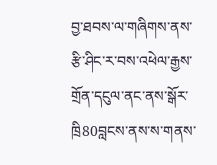བྱ་ཐབས་ལ་གཞིགས་ནས་རྩི་ཤིང་ར་བས་འཕེལ་རྒྱས་གྲོན་དངུལ་ནང་ནས་སྒོར་ཁྲི80བླངས་ནས་ས་གནས་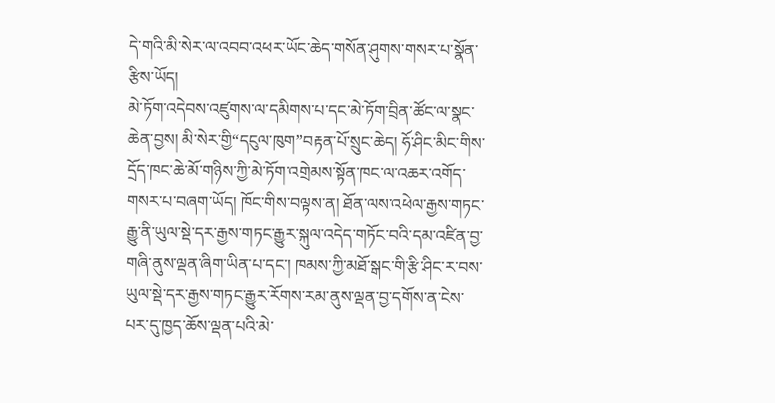དེ་གའི་མི་སེར་ལ་འབབ་འཕར་ཡོང་ཆེད་གསོན་ཤུགས་གསར་པ་སྣོན་རྩིས་ཡོད།
མེ་ཏོག་འདེབས་འཛུགས་ལ་དམིགས་པ་དང་མེ་ཏོག་བྲིན་ཚོང་ལ་སྣང་ཆེན་བྱས། མི་སེར་གྱི“དངུལ་ཁུག”བརྟན་པོ་སྲུང་ཆེད། ཧོ་ཤིང་མིང་གིས་དྲོད་ཁང་ཆེ་མོ་གཉིས་ཀྱི་མེ་ཏོག་འགྲེམས་སྟོན་ཁང་ལ་འཆར་འགོད་གསར་པ་བཞག་ཡོད། ཁོང་གིས་བལྟས་ན། ཐོན་ལས་འཕེལ་རྒྱས་གཏང་རྒྱུ་ནི་ཡུལ་སྡེ་དར་རྒྱས་གཏང་རྒྱུར་སྐུལ་འདེད་གཏོང་བའི་དམ་འཛིན་བྱ་གཞི་ནུས་ལྡན་ཞིག་ཡིན་པ་དང་། ཁམས་ཀྱི་མཐོ་སྒང་གི་རྩི་ཤིང་ར་བས་ཡུལ་སྡེ་དར་རྒྱས་གཏང་རྒྱུར་རོགས་རམ་ནུས་ལྡན་བྱ་དགོས་ན་ངེས་པར་དུ་ཁྱད་ཆོས་ལྡན་པའི་མེ་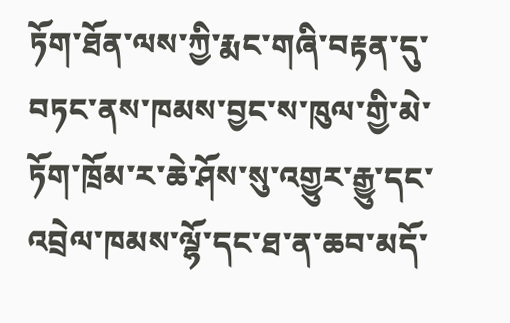ཏོག་ཐོན་ལས་ཀྱི་རྨང་གཞི་བརྟན་དུ་བཏང་ནས་ཁམས་བྱང་ས་ཁུལ་གྱི་མེ་ཏོག་ཁྲོམ་ར་ཆེ་ཤོས་སུ་འགྱུར་རྒྱུ་དང་འབྲེལ་ཁམས་ལྷོ་དང་ཐ་ན་ཆབ་མདོ་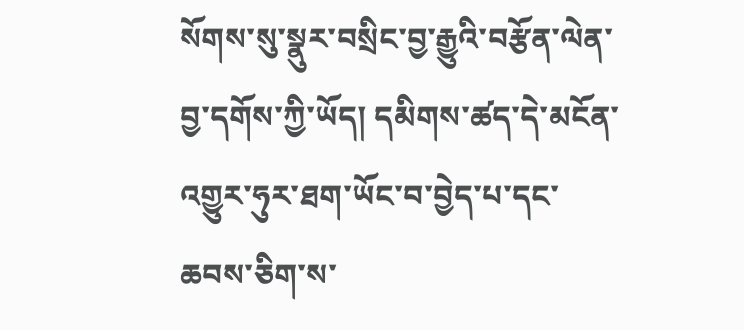སོགས་སུ་སྣུར་བསྲིང་བྱ་རྒྱུའི་བརྩོན་ལེན་བྱ་དགོས་ཀྱི་ཡོད། དམིགས་ཚད་དེ་མངོན་འགྱུར་ཧུར་ཐག་ཡོང་བ་བྱེད་པ་དང་ཆབས་ཅིག་ས་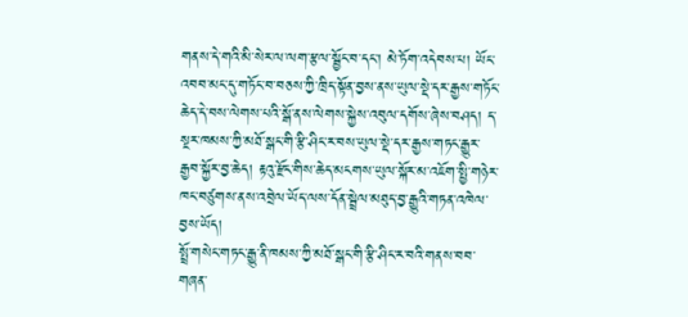གནས་དེ་གའི་མི་སེར་ལ་ལག་རྩལ་སྦྱོང་བ་དང་། མེ་ཏོག་འདེབས་པ། ཡོང་འབབ་མང་དུ་གཏོང་བ་བཅས་ཀྱི་ཁྲིད་སྟོན་བྱས་ནས་ཡུལ་སྡེ་དར་རྒྱས་གཏོང་ཆེད་དེ་བས་ལེགས་པའི་སྒོ་ནས་ལེགས་སྐྱེས་འབུལ་དགོས་ཞེས་བཤད། ད་སྔར་ཁམས་ཀྱི་མཐོ་སྒང་གི་རྩི་ཤིང་ར་བས་ཡུལ་སྡེ་དར་རྒྱས་གཏང་རྒྱུར་རྒྱབ་སྐྱོར་བྱ་ཆེད། རྟའུ་རྫོང་གིས་ཆེད་མངགས་ཡུལ་སྐོར་མ་འཇོག་སྤྱི་གཉེར་ཁང་བཙུགས་ནས་འབྲེལ་ཡོད་ལས་དོན་སྦྲེལ་མཐུད་བྱ་རྒྱུའི་གཏན་འཁེལ་བྱས་ཡོད།
སྤྲོ་གསེང་གཏང་རྒྱུ་ནི་ཁམས་ཀྱི་མཐོ་སྒང་གི་རྩི་ཤིང་ར་བའི་གནས་བབ་གཞན་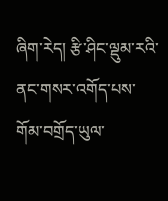ཞིག་རེད། རྩི་ཤིང་ལྡུམ་རའི་ནང་གསར་འགོད་པས་གོམ་བགྲོད་ཡུལ་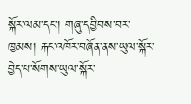སྐོར་ལམ་དང་། གཞུ་དབྱིབས་བར་ཁྱམས། རྐང་འཁོར་བཞོན་ནས་ཡུལ་སྐོར་བྱེད་པ་སོགས་ཡུལ་སྐོར་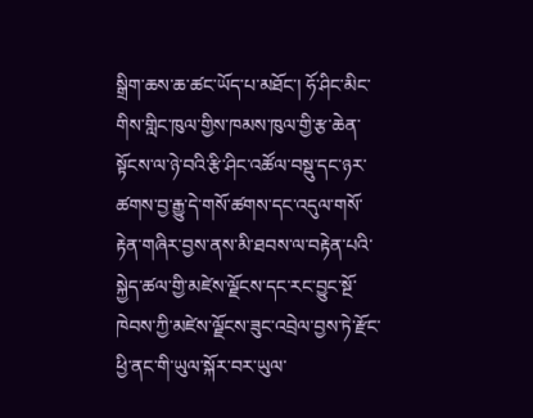སྒྲིག་ཆས་ཆ་ཚང་ཡོད་པ་མཐོང་། ཧོ་ཤིང་མིང་གིས་གླིང་ཁུལ་གྱིས་ཁམས་ཁུལ་གྱི་རྩ་ཆེན་སྟོངས་ལ་ཉེ་བའི་རྩི་ཤིང་འཚོལ་བསྡུ་དང་ཉར་ཚགས་བྱ་རྒྱུ་དེ་གསོ་ཚགས་དང་འདུལ་གསོ་རྟེན་གཞིར་བྱས་ནས་མི་ཐབས་ལ་བརྟེན་པའི་སྐྱེད་ཚལ་གྱི་མཛེས་ལྗོངས་དང་རང་བྱུང་སྔོ་ཁེབས་ཀྱི་མཛེས་ལྗོངས་ཟུང་འབྲེལ་བྱས་ཏེ་རྫོང་ཕྱི་ནང་གི་ཡུལ་སྐོར་བར་ཡུལ་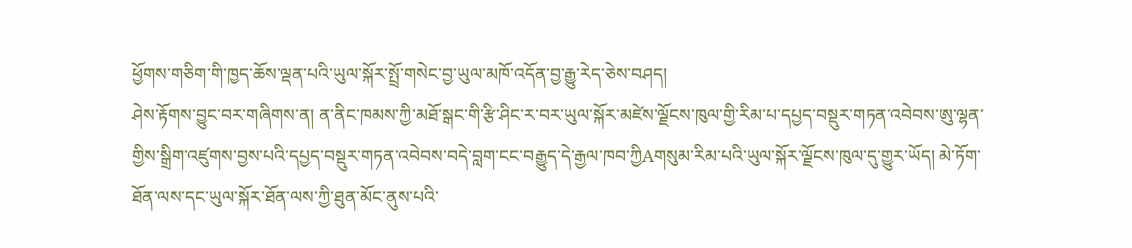ཕྱོགས་གཅིག་གི་ཁྱད་ཆོས་ལྡན་པའི་ཡུལ་སྐོར་སྤྲོ་གསེང་བྱ་ཡུལ་མཁོ་འདོན་བྱ་རྒྱུ་རེད་ཅེས་བཤད།
ཤེས་རྟོགས་བྱུང་བར་གཞིགས་ན། ན་ནིང་ཁམས་ཀྱི་མཐོ་སྒང་གི་རྩི་ཤིང་ར་བར་ཡུལ་སྐོར་མཛེས་ལྗོངས་ཁུལ་གྱི་རིམ་པ་དཔྱད་བསྡུར་གཏན་འབེབས་ཨུ་ལྷན་གྱིས་སྒྲིག་འཛུགས་བྱས་པའི་དཔྱད་བསྡུར་གཏན་འབེབས་བདེ་བླག་ངང་བརྒྱུད་དེ་རྒྱལ་ཁབ་ཀྱིAགསུམ་རིམ་པའི་ཡུལ་སྐོར་ལྗོངས་ཁུལ་དུ་གྱུར་ཡོད། མེ་ཏོག་ཐོན་ལས་དང་ཡུལ་སྐོར་ཐོན་ལས་ཀྱི་ཐུན་མོང་ནུས་པའི་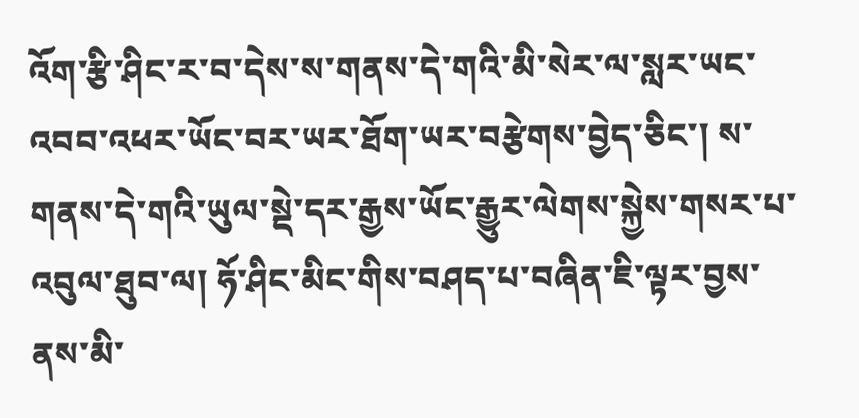འོག་རྩི་ཤིང་ར་བ་དེས་ས་གནས་དེ་གའི་མི་སེར་ལ་སླར་ཡང་འབབ་འཕར་ཡོང་བར་ཡར་ཐོག་ཡར་བརྩེགས་བྱེད་ཅིང་། ས་གནས་དེ་གའི་ཡུལ་སྡེ་དར་རྒྱས་ཡོང་རྒྱུར་ལེགས་སྐྱེས་གསར་པ་འབུལ་ཐུབ་ལ། ཧོ་ཤིང་མིང་གིས་བཤད་པ་བཞིན་ཇི་ལྟར་བྱས་ནས་མི་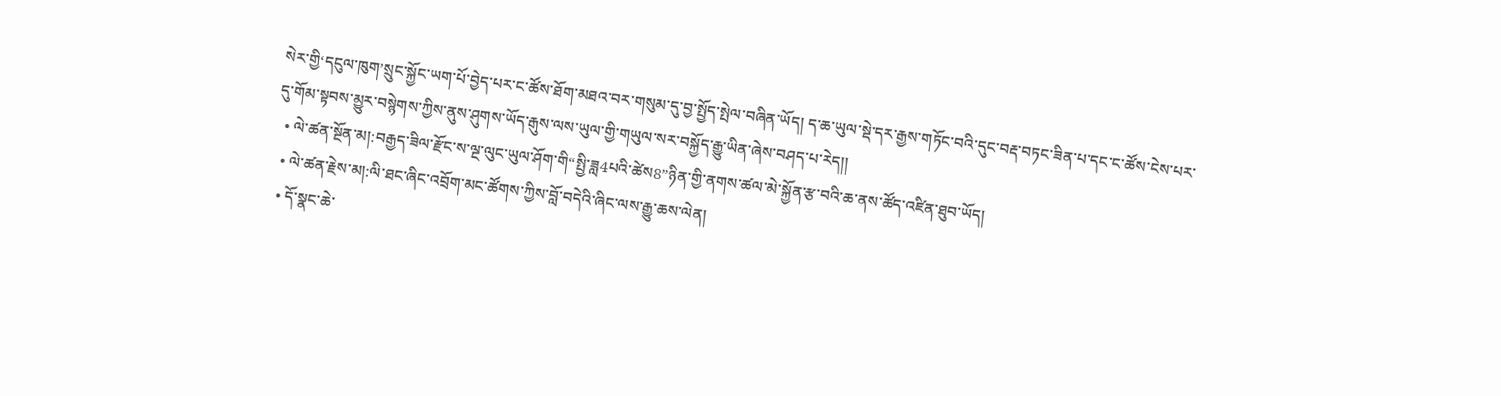སེར་གྱི‘དངུལ་ཁུག’སྲུང་སྐྱོང་ཡག་པོ་བྱེད་པར་ང་ཚོས་ཐོག་མཐའ་བར་གསུམ་དུ་བྱ་སྤྱོད་སྤེལ་བཞིན་ཡོད། ད་ཆ་ཡུལ་སྡེ་དར་རྒྱས་གཏོང་བའི་དུང་བརྡ་བཏང་ཟིན་པ་དང་ང་ཚོས་ངེས་པར་དུ་གོམ་སྟབས་མྱུར་བསྙེགས་ཀྱིས་ནུས་ཤུགས་ཡོད་རྒུས་ལས་ཡུལ་གྱི་གཡུལ་སར་བསྐྱོད་རྒྱུ་ཡིན་ཞེས་བཤད་པ་རེད།།
  • ལེ་ཚན་སྔོན་མ།:བརྒྱད་ཟིལ་རྫོང་ས་ལྔ་ལུང་ཡུལ་ཤོག་གི“སྤྱི་ཟླ4པའི་ཚེས8”ཉིན་གྱི་ནགས་ཚལ་མེ་སྐྱོན་རྩ་བའི་ཆ་ནས་ཚོད་འཛིན་ཐུབ་ཡོད།
  • ལེ་ཚན་རྗེས་མ།:ལི་ཐང་ཞིང་འབྲོག་མང་ཚོགས་ཀྱིས་བློ་བདེའི་ཞིང་ལས་རྒྱུ་ཆས་ལེན།
  • དོ་སྣང་ཆེ་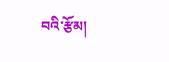བའི་རྩོམ།